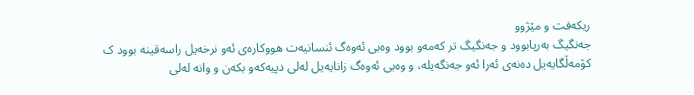ریکەفت و مێژوو
جەنگیگ بەرپابوود و جەنگیگ تر کەمەو بوود وەبى ئەوەگ ئنسانیەت هووکارەى ئەو نرخەیل راسەقینە بوود ک کۆمەڵگایەیل دەنەى ئەرا ئەو جەنگەیلە، و وەبى ئەوەگ زانایەیل لەلی دپیەکەو بکەن و وانە لەلى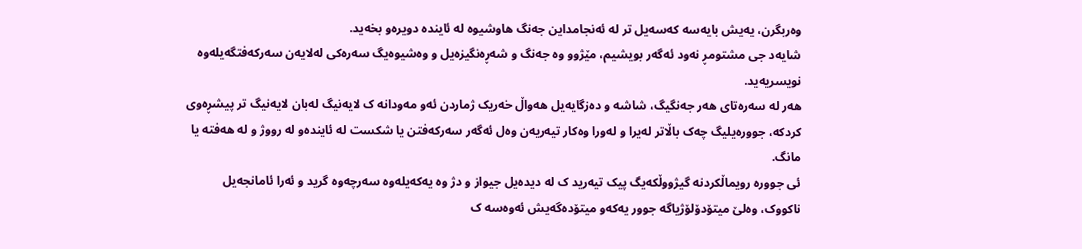وەربگرن، یەیش بایەسە کەسەیل تر لە ئەنجامداین جەنگ هاوشیوە لە ئایندە دویرەو بخەید.
شایەد جى مشتومڕ نەود ئەگەر بویشیم، مێژوو وە جەنگ و شەڕەنگیزەیل و وەشیوەیگ سەرەکى لەلایەن سەرکەفتگەیلەوە نویسریەید.
هەر لە سەرەتاى هەر جەنگیگ، شاشە و دەزگایەیل هەواڵ خەریک ژماردن ئەو مەودانە ک لایەنیگ لەبان لایەنیگ تر پیشڕەوى کردکە، جوورەیلیگ چەک باڵاتر لەیرا و لەورا وەکار تیەریەن وەل ئەگەر سەرکەفتن یا شکست لە ئایندەو لە رووژ و لە هەفتە یا مانگ.
ئى جوورە رویماڵکردنە گیژووڵکەیگ پیک تیەرید ک لە دیدەیل جیواز و دژ وە یەکەیلەوە سەرچەوە گرید و ئەرا ئامانجەیل ناکووک، وەلێ میتۆدۆلۆژیاگە جوور یەکەو میتۆدەگەیش ئەوەسە ک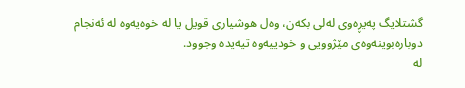گشتلایگ پەیڕەوى لەلى بکەن، وەل هوشیارى قویل یا لە خوەیەوە لە ئەنجام دوبارەبوینەوەى مێژوویى و خودییەوە تیەیدە وجوود.
لە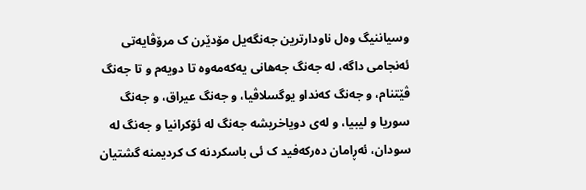وسیاننیگ وەل ناودارترین جەنگەیل مۆدێرن ک مرۆڤایەتى ئەنجامى داگە، لە جەنگ جەهانى یەکەمەوە تا دویەم و تا جەنگ ڤێتنام، و جەنگ کەنداو یوگسلاڤیا، و جەنگ عیراق، و جەنگ سوریا و لیبیا، و لەی دویاخریشە جەنگ لە ئۆکرانیا و جەنگ لە سودان، ئەڕامان دەرکەفید ک ئى باسکردنە ک کردیمنە گشتیان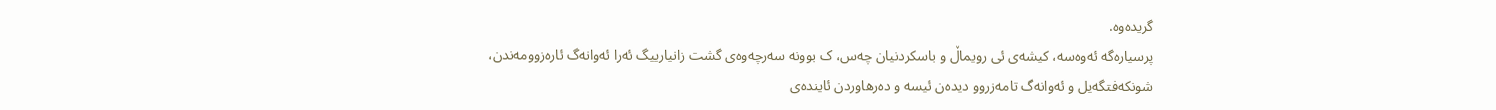گریدەوە.
پرسیارەگە ئەوەسە، کیشەى ئى رویماڵ و باسکردنیان چەس، ک بوونە سەرچەوەى گشت زانیارییگ ئەرا ئەوانەگ ئارەزوومەندن، شونکەفتگەیل و ئەوانەگ تامەزروو دیدەن ئیسە و دەرهاوردن ئایندەى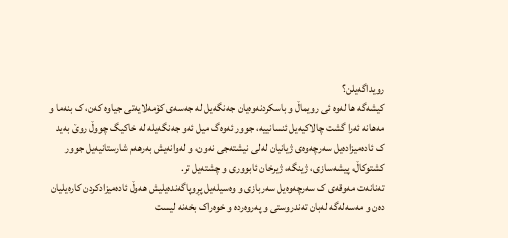رویداگەیلن؟
کیشەگە ها لەوە ئى رویماڵ و باسکردنەوەیان جەنگەیل لە جەسەى کۆمەلایەتى جیاوە کەن، ک بنەما و مەهانە ئەرا گشت چالاکیەیل ئنسانییە، جوور ئەوەگ میل ئەو جەنگەیلە لە خاکیگ چووڵ روێ بەید ک ئادەمیزادەیل سەرچەوەى ژیانیان لەلى نیشتەجى نەون، و لەوانەیش بەرهەم شارستانیەیل جوور کشتوکاڵ، پیشەسازى، ژینگە، ژیرخان ئابوورى و چشتەیل تر.
تەنانەت مەوقەى ک سەرچەوەیل سەربازى و وەسیلەیل پڕوپاگەندەیلیش هەوڵ ئادەمیزادکردن کارەیلیان دەن و مەسەلەگە لەبان تەندروستى و پەروەردە و خوەراک بخەنە لیست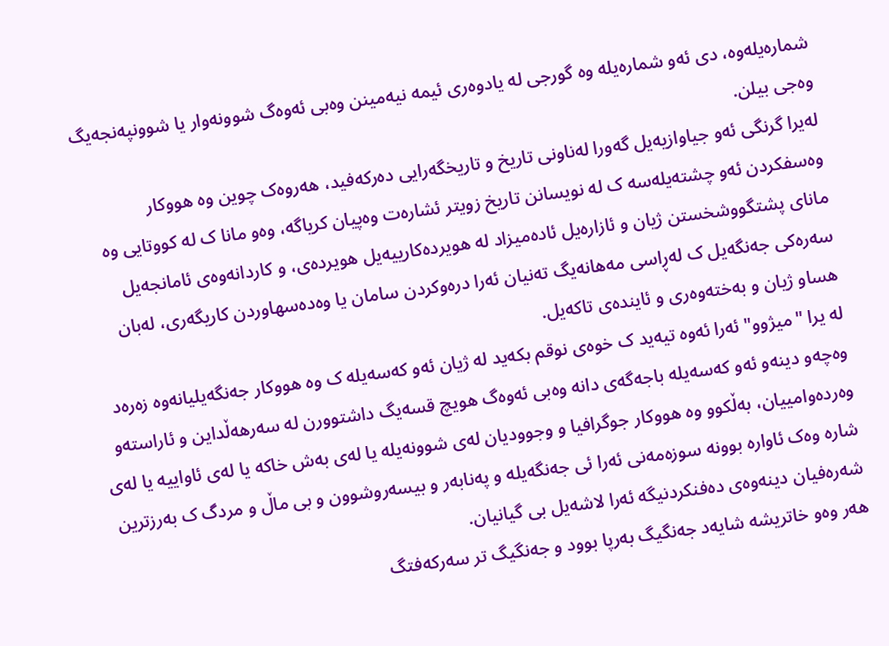شمارەیلەوە، دى ئەو شمارەیلە وە گورجى لە یادوەرى ئیمە نیەمینن وەبى ئەوەگ شوونەوار یا شوونپەنجەیگ وەجى بیلن.
لەیرا گرنگى ئەو جیاوازیەیل گەورا لەناونى تاریخ و تاریخگەرایى دەرکەفید، هەروەک چوین وە هووکار وەسفکردن ئەو چشتەیلەسە ک لە نویسانن تاریخ زویتر ئشارەت وەپیان کریاگە، وەو مانا ک لە کووتایى وە ماناى پشتگووشخستن ژیان و ئازارەیل ئادەمیزاد لە هویردەکارییەیل هویردەى، و کاردانەوەى ئامانجەیل سەرەکى جەنگەیل ک لەڕاسى مەهانەیگ تەنیان ئەرا درەوکردن سامان یا وەدەسهاوردن کاریگەرى، لەبان هساو ژیان و بەختەوەرى و ئایندەى تاکەیل.
لە یرا "میژوو" ئەرا ئەوە تیەید ک خوەى نوقم بکەید لە ژیان ئەو کەسەیلە ک وە هووکار جەنگەیلیانەوە زەرەد وەچەو دینەو ئەو کەسەیلە باجەگەى دانە وەبى ئەوەگ هویچ قسەیگ داشتوورن لە سەرهەڵداین و ئاراستەو وەردەوامییان، بەڵکوو وە هووکار جوگرافیا و وجوودیان لەى شوونەیلە یا لەى بەش خاکە یا لەى ئاواییە یا لەى شارە وەک ئاوارە بوونە سوزەمەنى ئەرا ئى جەنگەیلە و پەنابەر و بیسەروشوون و بى ماڵ و مردگ ک بەرزترین شەرەفیان دینەوەى دەفنکردنیگە ئەرا لاشەیل بى گیانیان.
هەر وەو خاتریشە شایەد جەنگیگ بەرپا بوود و جەنگیگ تر سەرکەفتگ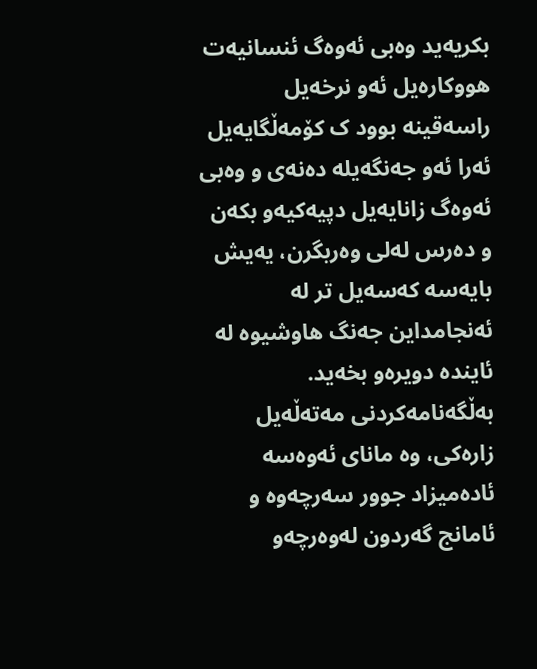بکریەید وەبى ئەوەگ ئنسانیەت هووکارەیل ئەو نرخەیل راسەقینە بوود ک کۆمەڵگایەیل ئەرا ئەو جەنگەیلە دەنەى و وەبى ئەوەگ زانایەیل دپیەکیەو بکەن و دەرس لەلى وەربگرن، یەیش بایەسە کەسەیل تر لە ئەنجامداین جەنگ هاوشیوە لە ئایندە دویرەو بخەید.
بەڵگەنامەکردنى مەتەڵەیل زارەکى، وە ماناى ئەوەسە ئادەمیزاد جوور سەرچەوە و ئامانج گەردون لەوەرچەو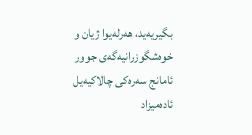بگیریەید، هەرلەیوا ژیان و خوەشگوزرانیەگەى جوور ئامانج سەرەکى چالاکیەیل ئادەمیزاد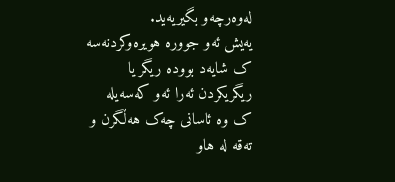لەوەرچەو بگیریەید.
یەیش ئەو جوورە هویرەوکردنەسە ک شایەد بوودە ریگر یا ریگریکردن ئەرا ئەو کەسەیلە ک وە ئاسانى چەک هەڵگرن و تەقە لە هاو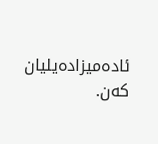ئادەمیزادەیلیان کەن.